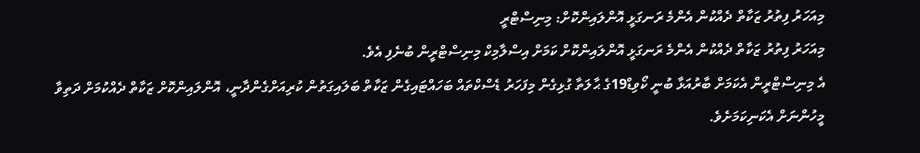މިއަހަރު ފިތުރު ޒަކާތް ދެއްކުން އެންމެ ރަނގަޅީ އޮންލައިންކޮށް: މިނިސްޓްރީ
މިއަހަރު ފިތުރު ޒަކާތް ދެއްކުން އެންމެ ރަނގަޅީ އޮންލައިންކޮށް ކަމަށް އިސްލާމިކް މިނިސްޓްރީން ބުނެފި އެވެ.
އެ މިނިސްޓްރީން އެކަމަށް ބާރުއަޅާ ބުނީ ކޯވިޑް19ގެ ޙާލަތާ ގުޅިގެން މިފަހަރު ޑެސްކްތައް ބަހައްޓައިގެން ޒަކާތް ބަލައިގަތުން ކުރިއަށްގެންދާނީ، އޮންލައިންކޮށް ޒަކާތް ދެއްކުމަށް ދަތިވާ މީހުންނަށް އެކަނިކަމަށެވެ.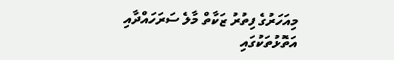މިއަހަރުގެ ފިތުރު ޒަކާތް މާލެ ސަރަހައްދާއި އަތޮޅުތަކުގައި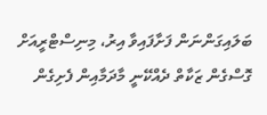ބަލައިގަންނަން ފަށާފައިވާ އިރު، މިނިސްޓްރީއަށް ގޮސްގެން ޒަކާތް ދެއްކޭނީ މާދަމާއިން ފެށިގެން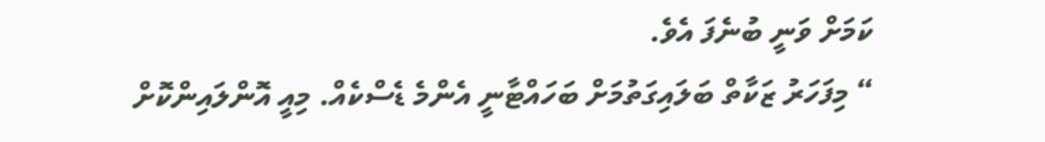ކަމަށް ވަނީ ބުނެފަ އެވެ.
“ މިފަހަރު ޒަކާތް ބަލައިގަތުމަށް ބަހައްޓާނީ އެންމެ ޑެސްކެއް. މިއީ އޮންލައިންކޮށް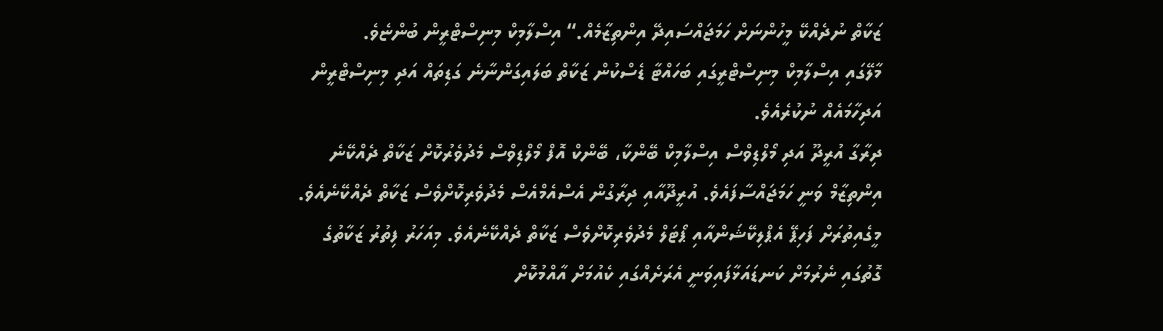ޒަކާތް ނުދެއްކޭ މީހުންނަށް ހަމަޖައްސައިދޭ އިންތިޒާމެއް.“ އިސްލާމިކް މިނިސްޓްރީން ބުންޏެވެ.
މާލޭގައި އިސްލާމިކް މިނިސްޓްރީގައި ބަހައްޓާ ޑެސްކުން ޒަކާތް ބަލައިގަންނާނެ ގަޑިތައް އަދި މިނިސްޓްރީން އަދިހާމައެއް ނުކުރެއެވެ.
ދިރާގާ އުރީދޫ އަދި މޯލްޑިވްސް އިސްލާމިކް ބޭންކާ، ބޭންކް އޮފް މޯލްޑިވްސް މެދުވެރުކޮށް ޒަކާތް ދެއްކޭނެ އިންތިޒާމް ވަނީ ހަމަޖައްސާފައެވެ. އުރީދޫއާއި ދިރާގުން އެސްއެމްއެސް މެދުވެރިކޮށްވެސް ޒަކާތް ދެއްކޭނެއެވެ.
މީގެއިތުރަށް ފަހިޕޭ އެޕްލިކޭޝަންއާއި ޕޯޓަލް މެދުވެރިކޮށްވެސް ޒަކާތް ދެއްކޭނެއެވެ. މިއަހަރު ފިތުރު ޒަކާތުގެ ގޮތުގައި ނެރުމަށް ކަނޑައަޅާފައިވަނީ އެރަށެއްގައި ކެއުމަށް އާއްމުކޮށް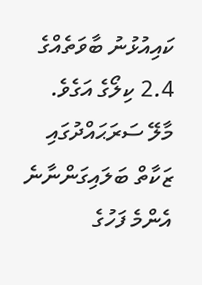ކައިއުޅުނު ބާވަތެއްގެ 2.4 ކިލޯގެ އަގެވެ.
މާލޭ ސަރަޙައްދުގައި ޒަކާތް ބަލައިގަންނާނެ އެންމެ ފަހުގެ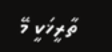ތާރީޚަކީ މޭ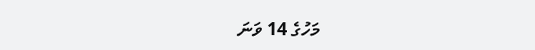މަހުގެ 14 ވަނަ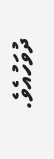ދުވަހުއެވެ.